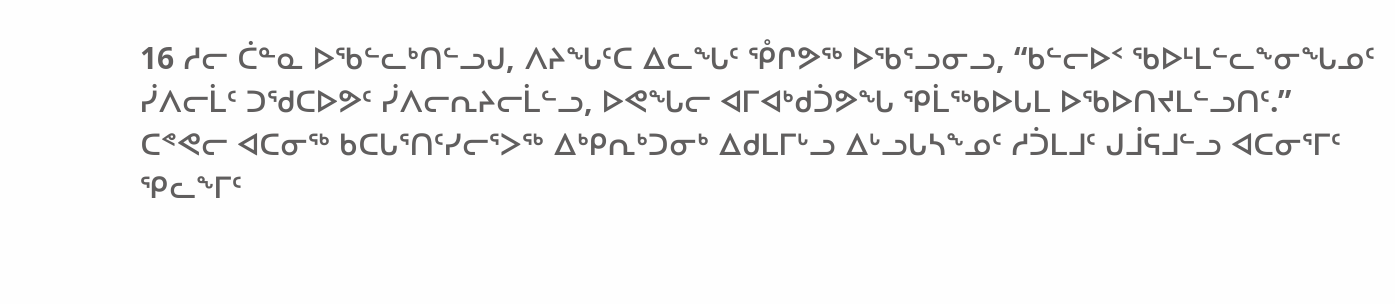16 ᓱᓕ ᑖᓐᓇ ᐅᖃᓪᓚᒃᑎᓪᓗᒍ, ᐱᔨᖓᑦᑕ ᐃᓚᖓᑦ ᕾᒋᕗᖅ ᐅᖃᕐᓗᓂᓗ, “ᑲᓪᓕᐅᑉ ᖃᐅᒻᒪᓪᓚᖕᓂᖓᓄᑦ ᓰᐱᓕᒫᑦ ᑐᖁᑕᐅᕗᑦ ᓰᐱᓕᕆᔨᓕᒫᓪᓗ, ᐅᕙᖓᓕ ᐊᒥᐊᒃᑯᑑᕗᖓ ᕿᒫᖅᑲᐅᒐᒪ ᐅᖃᐅᑎᔪᒪᓪᓗᑎᑦ.”
ᑕᕝᕙᓕ ᐊᑕᓂᖅ ᑲᑕᒐᕐᑎᑦᓯᓕᕐᐳᖅ ᐃᒃᑭᕆᒃᑐᓂᒃ ᐃᑯᒪᒥᒡᓗ ᐃᒡᓗᒐᓴᖕᓄᑦ ᓱᑑᒪᒧᑦ ᒍᒨᕋᒧᓪᓗ ᐊᑕᓂᕐᒥᑦ ᕿᓚᖕᒥᑦ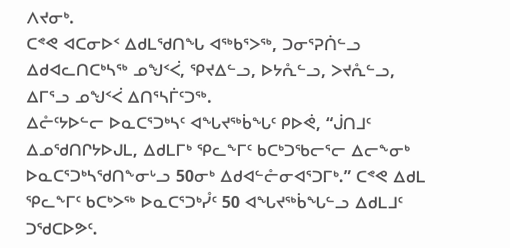ᐱᔪᓂᒃ.
ᑕᕝᕙ ᐊᑕᓂᐅᑉ ᐃᑯᒪᖁᑎᖓ ᐊᖅᑲᕐᐳᖅ, ᑐᓂᕐᕈᑏᓪᓗ ᐃᑯᐊᓚᑎᑕᒃᓴᖅ ᓄᖑᑉᐹ, ᕿᔪᐃᓪᓗ, ᐅᔭᕅᓪᓗ, ᐳᔪᕅᓪᓗ, ᐃᒥᕐᓗ ᓄᖑᑉᐹ ᐃᑎᕐᓴᒦᑦᑐᖅ.
ᐃᓔᑦᔭᐅᓪᓕ ᐅᓇᑕᕐᑐᒃᓴᑦ ᐊᖓᔪᖅᑳᖓᑦ ᑭᐅᕚ, “ᒎᑎᒧᑦ ᐃᓄᖁᑎᒋᔭᐅᒍᒪ, ᐃᑯᒪᒥᒃ ᕿᓚᖕᒥᑦ ᑲᑕᒃᑐᖃᓕᕐᓕ ᐃᓕᖕᓂᒃ ᐅᓇᑕᕐᑐᒃᓴᖁᑎᖕᓂᒡᓗ 50ᓂᒃ ᐃᑯᐊᓪᓔᓂᐊᕐᑐᒥᒃ.” ᑕᕝᕙ ᐃᑯᒪ ᕿᓚᖕᒥᑦ ᑲᑕᒃᐳᖅ ᐅᓇᑕᕐᑐᒃᓮᑦ 50 ᐊᖓᔪᖅᑳᖓᓪᓗ ᐃᑯᒪᒧᑦ ᑐᖁᑕᐅᕗᑦ.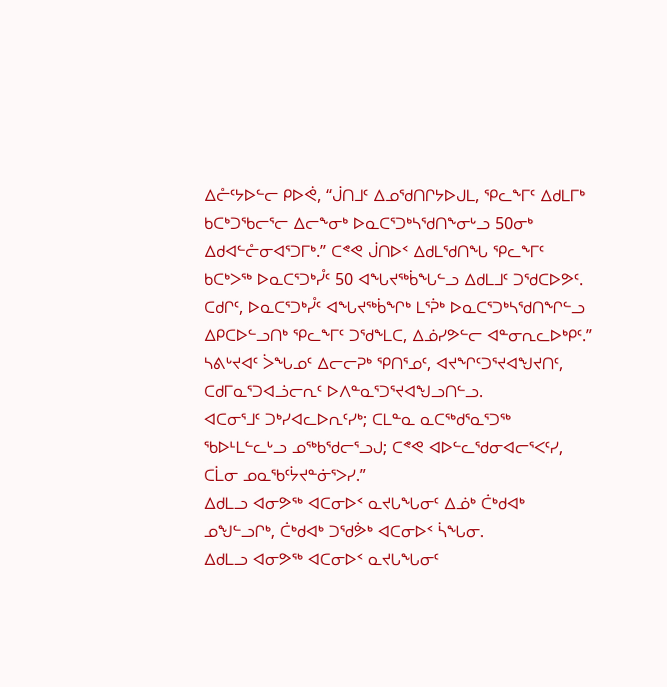ᐃᓔᑦᔭᐅᓪᓕ ᑭᐅᕚ, “ᒎᑎᒧᑦ ᐃᓄᖁᑎᒋᔭᐅᒍᒪ, ᕿᓚᖕᒥᑦ ᐃᑯᒪᒥᒃ ᑲᑕᒃᑐᖃᓕᕐᓕ ᐃᓕᖕᓂᒃ ᐅᓇᑕᕐᑐᒃᓴᖁᑎᖕᓂᒡᓗ 50ᓂᒃ ᐃᑯᐊᓪᓔᓂᐊᕐᑐᒥᒃ.” ᑕᕝᕙ ᒎᑎᐅᑉ ᐃᑯᒪᖁᑎᖓ ᕿᓚᖕᒥᑦ ᑲᑕᒃᐳᖅ ᐅᓇᑕᕐᑐᒃᓮᑦ 50 ᐊᖓᔪᖅᑳᖓᓪᓗ ᐃᑯᒪᒧᑦ ᑐᖁᑕᐅᕗᑦ.
ᑕᑯᒋᑦ, ᐅᓇᑕᕐᑐᒃᓮᑦ ᐊᖓᔪᖅᑳᖏᒃ ᒪᕐᕉᒃ ᐅᓇᑕᕐᑐᒃᓴᖁᑎᖏᓪᓗ ᐃᑭᑕᐅᓪᓗᑎᒃ ᕿᓚᖕᒥᑦ ᑐᖁᖕᒪᑕ, ᐃᓅᓯᕗᓪᓕ ᐊᓐᓂᕆᓚᐅᒃᑭᑦ.”
ᓴᕕᒡᔪᐊᑦ ᐴᖓᓄᑦ ᐃᓕᓕᕈᒃ ᕿᑎᕐᓄᑦ, ᐊᔪᖏᑦᑐᕐᔪᐊᖑᔪᑎᑦ, ᑕᑯᒥᓇᕐᑐᐊᓘᓕᕆᑦ ᐅᐱᓐᓇᕐᑐᕐᔪᐊᖑᓗᑎᓪᓗ.
ᐊᑕᓂᕐᒧᑦ ᑐᒃᓯᐊᓚᐅᕆᑦᓯᒃ; ᑕᒪᓐᓇ ᓇᑕᖅᑯᕐᓇᕐᑐᖅ ᖃᐅᒻᒪᓪᓚᒡᓗ ᓄᖅᑲᖁᓕᕐᓗᒍ; ᑕᕝᕙ ᐊᐅᓪᓚᖁᓂᐊᓕᕐᐸᑦᓯ, ᑕᒫᓂ ᓄᓇᖃᑦᔮᔪᓐᓃᕐᐳᓯ.”
ᐃᑯᒪᓗ ᐊᓂᕗᖅ ᐊᑕᓂᐅᑉ ᓇᔪᒐᖓᓂᑦ ᐃᓅᒃ ᑖᒃᑯᐊᒃ ᓄᖑᓪᓗᒋᒃ, ᑖᒃᑯᐊᒃ ᑐᖁᕘᒃ ᐊᑕᓂᐅᑉ ᓵᖓᓂ.
ᐃᑯᒪᓗ ᐊᓂᕗᖅ ᐊᑕᓂᐅᑉ ᓇᔪᒐᖓᓂᑦ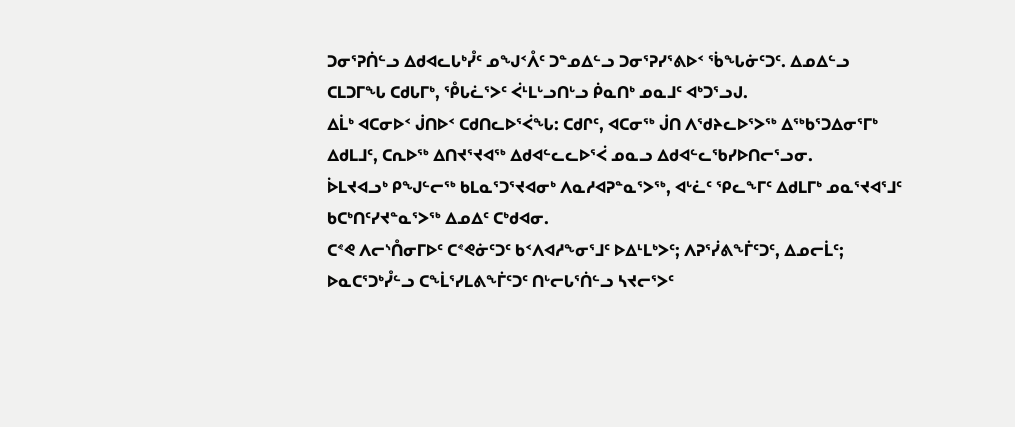ᑐᓂᕐᕈᑏᓪᓗ ᐃᑯᐊᓚᒐᒃᓮᑦ ᓄᖑᑉᐰᑦ ᑐᓐᓄᐃᓪᓗ ᑐᓂᕐᕈᓯᕐᕕᐅᑉ ᖄᖓᓃᑦᑐᑦ. ᐃᓄᐃᓪᓗ ᑕᒪᑐᒥᖓ ᑕᑯᒐᒥᒃ, ᕾᒐᓛᕐᐳᑦ ᐹᒻᒪᒡᓗᑎᒡᓗ ᑮᓇᑎᒃ ᓄᓇᒧᑦ ᐊᒃᑐᕐᓗᒍ.
ᐃᒫᒃ ᐊᑕᓂᐅᑉ ᒎᑎᐅᑉ ᑕᑯᑎᓚᐅᕐᐹᖓ: ᑕᑯᒋᑦ, ᐊᑕᓂᖅ ᒎᑎ ᐱᖁᔨᓚᐅᕐᐳᖅ ᐃᖅᑲᕐᑐᐃᓂᕐᒥᒃ ᐃᑯᒪᒧᑦ, ᑕᕆᐅᖅ ᐃᑎᔪᕐᔪᐊᖅ ᐃᑯᐊᓪᓚᓚᐅᕐᐹ ᓄᓇᓗ ᐃᑯᐊᓪᓚᖃᓯᐅᑎᓕᕐᓗᓂ.
ᐆᒪᔪᐊᓗᒃ ᑭᖑᓪᓕᖅ ᑲᒪᓇᕐᑐᕐᔪᐊᓂᒃ ᐱᓇᓱᐊᕈᓐᓇᕐᐳᖅ, ᐊᒡᓛᑦ ᕿᓚᖕᒥᑦ ᐃᑯᒪᒥᒃ ᓄᓇᕐᔪᐊᕐᒧᑦ ᑲᑕᒃᑎᑦᓯᔪᓐᓇᕐᐳᖅ ᐃᓄᐃᑦ ᑕᒃᑯᐊᓂ.
ᑕᕝᕙ ᐱᓕᔅᑍᓂᒥᐅᑦ ᑕᕝᕙᓃᑦᑐᑦ ᑲᑉᐱᐊᓱᖕᓂᕐᒧᑦ ᐅᐃᒻᒪᒃᐳᑦ; ᐱᕈᕐᓰᕕᖕᒦᑦᑐᑦ, ᐃᓄᓕᒫᑦ; ᐅᓇᑕᕐᑐᒃᓮᓪᓗ ᑕᖕᒫᕐᓯᒪᕕᖕᒦᑦᑐᑦ ᑎᒡᓕᒐᕐᑏᓪᓗ ᓴᔪᓕᕐᐳᑦ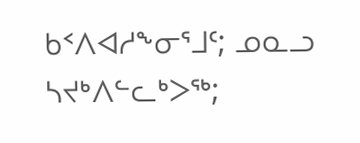ᑲᑉᐱᐊᓱᖕᓂᕐᒧᑦ; ᓄᓇᓗ ᓴᔪᒃᐱᓪᓚᒃᐳᖅ;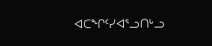ᐊᑕᖏᑦᓯᐊᕐᓗᑎᒡᓗ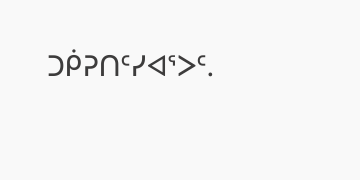ᑐᑮᕈᑎᑦᓯᐊᕐᐳᑦ.